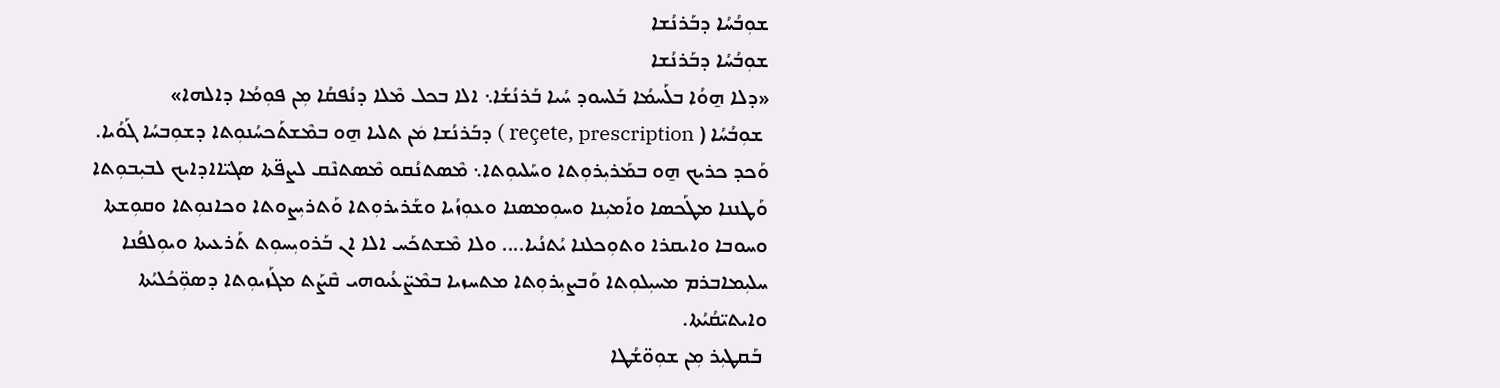ܫܘܼܒܳܚܳܐ ܕܒܰܪܢܳܫܐ
ܫܘܼܒܳܚܳܐ ܕܒܰܪܢܳܫܐ
«ܕܠܐ ܗ̱ܘܳܐ ܒܠܰܚܡܳܐ ܒܰܠܚܘܕ ܚܳܝܐ ܒܰܪܢܳܫܳܐ܆ ܐܠܐ ܒܟܠ ܡܶܠܐ ܕܢܳܦܩܳܐ ܡܼܢ ܦܘܼܡܳܐ ܕܐܠܗܐ»
 ܫܘܼܒܳܚܳܐ ( reçete, prescription ) ܕܒܰܪܢܳܫܐ ܡܿܢ ܬܠܝܐ ܗ̱ܘ ܒܡܶܫܬܰܟܚܳܢܘܼܬܐ ܕܫܘܼܒܚܳܐ ܓܰܘܳܝܐ. ܘܰܟܕ ܟܪܝܟ ܗ̱ܘ ܒܡܰܪܝܼܪܘܼܬܐ ܘܚܰܠܝܘܼܬܐ܆ ܡܶܣܬܢܳܩܘ ܡܶܣܬܢܶܩ ܠܨܦ̈ܬܐ ܣܓܝ̈ܐܐܕܐܝܟ ܠܒܝܼܒܘܼܬܐ ܘܰܛܢܢܐ ܡܛܰܟܣܐ ܘܐܰܡܝܼܢܐ ܘܚܘܼܡܣܢܐ ܘܥܘܼܙܳܝܐ ܘܫܰܪܝܪܘܼܬܐ ܘܰܬܪܝܼܨܘܬܐ ܘܟܐܢܘܼܬܐ ܘܩܘܼܫܬܐ ܘܚܘܒܐ ܘܐܝܩܪܐ ܘܬܘܼܟܠܢܐ ܝܳܬܢܳܝܐ.... ܘܠܐ ܡܶܫܬܟܰܚ ܐܠܐ ܐܢ ܒܰܪܘܝܼܚܘܼܬ ܬܰܪܥܝܬܐ ܘܝܘܼܠܦܳܢܐ ܚܠܝܼܡܐܒܪܡ ܡܚܝܼܠܘܼܬܐ ܘܰܒܨܝܼܪܘܼܬܐ ܡܬܚܙܝܐ ܒܡܶܨ̈ܥܳܝܘܗܝ ܩܶܨܰܬ ܡܓܰܙܝܘܼܬܐ ܕܣܘܼ̈ܟܳܠܝܳܬܐ ܘܐܝܬܝ̈ܩܳܝܳܬܐ.
 ܒܰܩܛܝܼܪ ܡܼܢ ܫܘܼܘ̈ܫܳܛܐ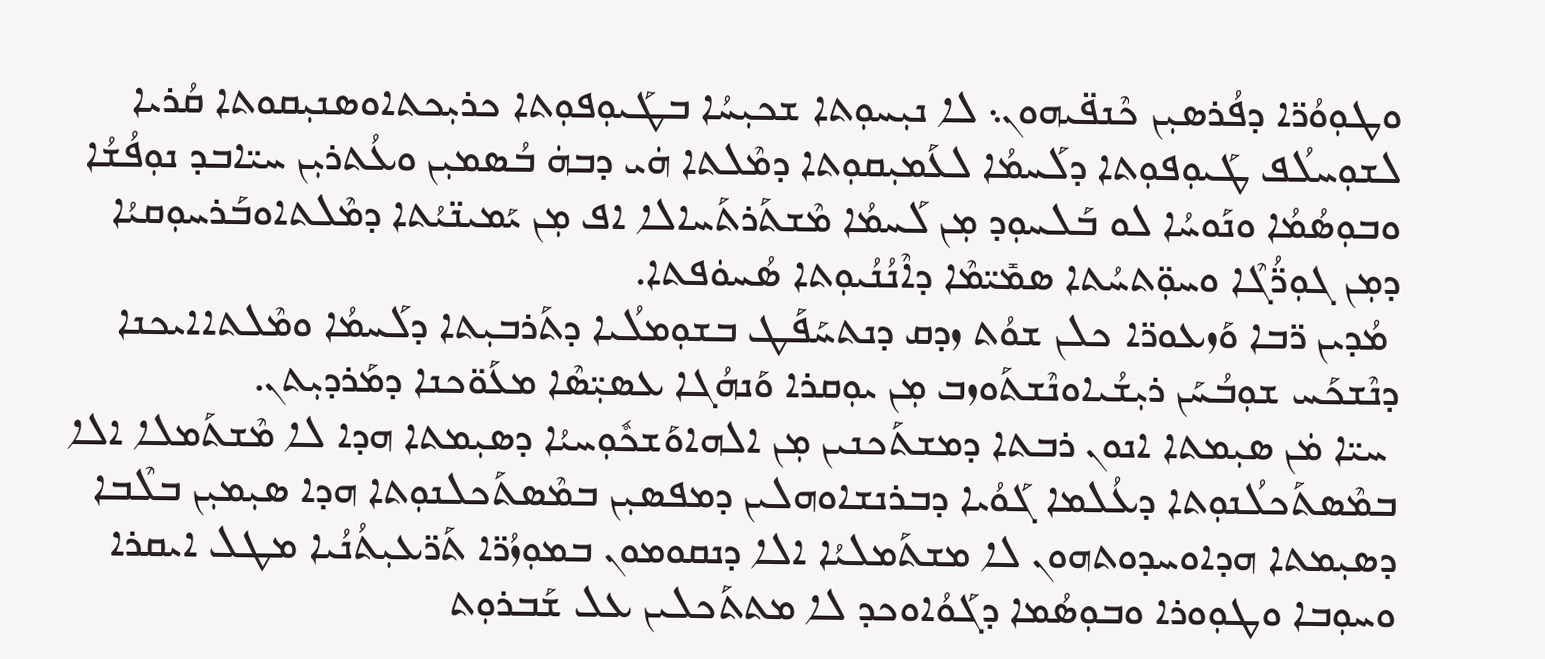ܘܛܘܼܘܳܪ̈ܐ ܕܦܳܪܣܝܼܢ ܟܶܢܦ̈ܝܗܘܢ܆ ܠܐ ܢܝܼܚܘܼܬܐ ܫܟܝܼܚܳܐ ܒܛܰܝܘܼܦܘܼܬܐ ܟܪܝܼܟܬܐܘܣܢܝܼܩܘܬܐ ܩܳܪܝܐ ܠܫܘܼܚܠܳܦ ܛܰܝܘܼܦܘܼܬܐ ܕܠܰܚܡܳܐ ܠܥܰܡܝܼܩܘܼܬܐ ܕܡܶܠܬܐ ܗܿܝ ܕܒܗܿ ܒܳܣܡܝܼܢ ܘܥܳܬܪܝܼܢ ܚܝ̈ܐܒܕ ܢܘܼܦܳܫܳܐ ܘܒܘܼܣܳܡܳܐ ܘܢܰܘܚܳܐ ܠܘ ܒܰܠܚܘܼܕ ܡܼܢ ܠܰܚܡܳܐ ܡܶܫܬܰܪܬܰܚܐܠܐ ܐܦ ܡܼܢ ܝܰܡܝܢ̈ܝܳܬܐ ܕܡܶܠܬܐܘܒܰܪܚܘܼܩܝܳܐ ܕܡܼܢ ܓܘܼܪ̈ܳܓܶܐ ܘܚܘܼ̈ܬܚܳܬܐ ܣܡܺܝ̈ܡܶܐ ܕܐܶܢܳܢܳܝܘܼܬܐ ܣܳܚܘܿܦܬܐ.
 ܡܳܕܝܢ ܪ̈ܒܐ ܘܰܙܥܘܪ̈ܐ ܟܠܢ ܫܘܳܬ ܙܕܩ ܕܢܬܚܰܦܰܛ ܒܫܘܼܡܠܳܝܐ ܕܬܰܪܒܝܼܬܐ ܕܠܰܚܡܳܐ ܘܡܶܠܬܐܐܝܟܢܐ ܕܢܶܫܟܰܚ ܫܘܼܒܳܚܰܢ ܪܝܼܫܳܝܐܘܢܶܫܬܰܘܙܒ ܡܼܢ ܝܘܼܩܪܐ ܘܰܢܗܳܓܐ ܥܣܝܼ̈ܣܶܐ ܡܥܰܘ̈ܟܢܐ ܕܡܰܪܕܝܼܬܢ.
 ܚܝ̈ܐ ܡܿܢ ܣܝܼܡܬܐ ܐܢܘܢ ܪܒܬܐ ܕܡܫܬܰܟܢܝܢ ܡܼܢ ܐܠܗܐܘܰܫܟܽܘܼܚܝܳܐ ܕܣܝܼܡܬܐ ܗܕܐ ܠܐ ܡܶܫܬܰܡܠܐ ܐܠܐ ܒܡܶܣܬܰܟܠܳܢܘܼܬܐ ܕܥܳܠܡܐ ܓܰܘܳܝܐ ܕܒܪܢܫܐܘܗܠܝܢ ܕܡܦܣܝܼܢ ܒܡܶܣܬܰܟܠܢܘܼܬܐ ܗܕܐ ܣܝܼܡܝܼܢ ܒܠܶܒܐ ܕܣܝܼܡܬܐ ܗܕܐܘܚܕܘܬܗܘܢ ܠܐ ܡܫܬܰܡܠܝܳܐ ܐܠܐ ܕܢܩܘܡܘܢ ܒܡܘܼܙܳܪ̈ܐ ܬܰܪ̈ܥܝܼܬܳܢܳܝܐ ܡܛܠ ܐܝܩܪܐ ܘܚܘܼܒܐ ܘܛܘܼܘܪܐ ܘܒܘܼܣܳܡܐ ܕܓܰܘܳܐܘܟܕ ܠܐ ܡܬܬܰܟܠܝܢ ܥܠ ܫܰܒܪܘܼܬ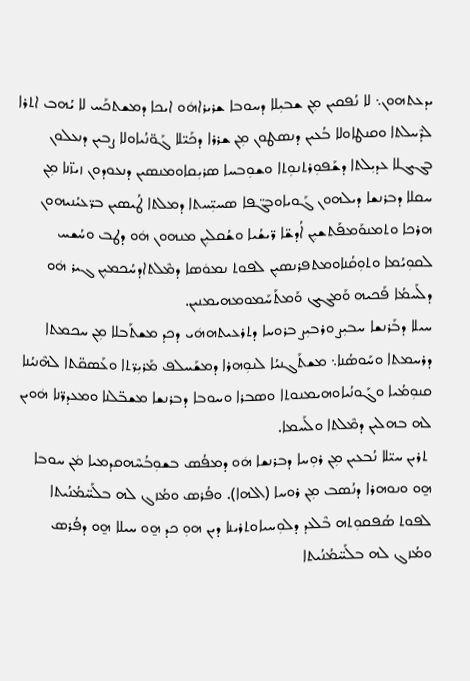ܝܕܥܬܗܘܢ܆ ܠܐ ܢܳܦܩܝܢ ܡܼܢ ܫܒܝܼܠܐ ܕܚܘܒܐ ܫܪܝܪܐܗܿܘ ܐܝܟܐ ܕܡܫܬܟܰܚ ܠܐ ܝܳܗܒ ܐܬܪܐ ܠܕܶܚܠܬܐ ܘܩܢܛܐܘܠܐ ܒܳܥܝܢ ܕܢܣܛܘܢ ܡܼܢ ܫܪܪܐ ܕܟܰܝ̈ܠܐ ܓܰܘ̈ܢܳܝܐܘܠܐ ܨܒܝܢ ܕܢܥܠܘܢ ܒܓܝܓܠܐ ܥܕܝܼܠܬܐ ܕܫܰܦܘܼܪܬܢܘܼܬܐ ܘܫܘܼܒܚܐ ܣܪܝܼܩܐܘܡܢܣܝܢ ܕܢܥܘܕܘܢ ܙܝܙ̈ܢܐ ܡܼܢ ܚܩܠܐ ܕܒܪܢܫܐ ܕܝܠܗܘܢ ܓܰܘܝܐܘܒܓ̈ܦܐ ܣܚܝܼ̈ܚܬܐ ܕܡܠܬܐ ܛܳܝܣܝܢ ܒܪ̈ܥܝܳܢܝܗܘܢ ܗܪܟܐ ܘܬܡܢܘܰܡܦܰܬܫܝܼܢ ܐܳܕܫ̈ܐ ܪ̈ܝܫܳܝܐ ܘܫܳܩܠܝܼܢ ܡܢܗܘܢ ܗܿܘ ܕܛܒ ܘܚܳܫܚ ܠܩܘܼܝܳܡܐ ܘܬܘܼܩܳܢܐܘܡܬܦܪܢܣܝܼܢ ܠܦܘܬ ܢܡܘܿܣܐ ܕܡܶܠܬܐܕܚܳܟܡܝܼܢ ܓܝܪ ܗܿܘ ܕܠܰܚܡܳܐ ܦܰܟܝܗ ܘܰܡܓܝܓ ܘܰܡܬܰܚܰܡܘܡܗܝܡܢܝܢ.
ܚܝܠܐ ܕܒܰܪܢܫܐ ܚܒܝܼܨ ܘܪܒܝܼܨ ܒܪܘܚܐ ܕܬܪܥܝܬܗܗܿܝ ܕܟܕ ܡܫܬܰܒܠܐ ܡܼܢ ܚܟܡܬܐ ܕܪܚܡܬܐ ܘܚܰܘܣܳܢܐ܆ ܡܫܬܰܓܢܝܳܐ ܠܢܘܼܗܪܐ ܕܡܫܰܚܠܦ ܡܰܪܝܼܪ̈ܬܐ ܘܥܰܣܩ̈ܬܐ ܠܗܶܢܝܳܢܐ ܩܢܘܼܡܳܝܐ ܘܓܰܘܢܳܝܐܘܗܝܡܢܘܬܐ ܘܣܒܪܐ ܘܚܘܒܐ ܕܒܪܢܫܐ ܡܫܒ̈ܠܢܐ ܘܡܥܕܪ̈ܢܐ ܗܿܘܝܢ ܠܗ ܒܗܠܝܢ ܕܡܶܠܬܐ ܘܠܰܚܡܐ.
 ܬܪܝܢ ܚܝ̈ܠܐ ܢܳܒܥܝܢ ܡܼܢ ܪܘܼܚܐ ܕܒܪܢܫܐ ܗܿܘ ܕܡܦܳܣ ܒܫܘܼܒܳܚܶܗܩܕܡܝܐ ܡܿܢ ܚܘܒܐ ܗ̱ܘ ܘܢܘܗܪܐ ܕܢܳܣܒ ܡܼܢ ܪܘܚܐ (ܐܠܗܐ). ܘܦܳܪܣ ܘܡܳܙܓ ܠܗ ܒܠܰܚ̈ܡܳܢܳܝܬܐ ܠܦܘܬ ܣܳܦܩܘܼܬܗ ܒܶܠܥܕ ܕܠܘܼܚܝܐܘܬܪܝܢܐ ܕܝܢ ܗܘܼ ܟܕ ܗ̱ܘ ܚܝܠܐ ܗ̱ܘ ܕܦܳܪܣ ܘܡܳܙܓ ܠܗ ܒܠܰܚ̈ܡܳܢܳܝܬܐ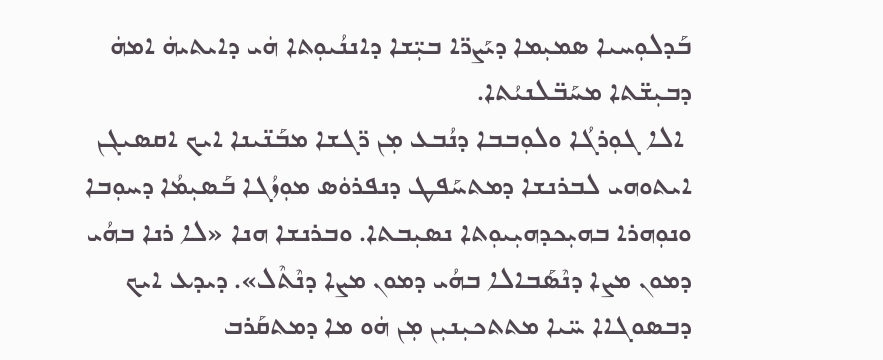ܒܰܕܠܘܼܚܝܐ ܣܡܝܼܡܐ ܕܝܰܨܪ̈ܐ ܒܝܼ̈ܫܐ ܕܐܢܢܳܝܘܼܬܐ ܗܿܝ ܕܐܝܬܝܗܿ ܐܡܗܿ ܕܒܝܼܫ̈ܬܐ ܡܚܰܒ̈ܠܢܝܳܬܐ.
 ܐܠܐ ܓܘܼܪܓܳܐ ܘܠܘܼܒܒܐ ܕܢܳܒܥ ܡܼܢ ܪ̈ܓܫܐ ܡܒܰܢ̈ܝܢܐ ܐܝܟ ܐܩܣܝܓܢ ܐܝܬܘܗܝ ܠܒܪܢܫܐ ܕܡܬܚܰܦܛ ܕܢܦܪܘܿܣ ܡܘܼܙܳܓܐ ܒܰܣܝܼܡܳܐ ܕܚܘܼܒܐ ܘܢܘܼܗܪܐ ܒܗܝܼܟܕܗܝܼܝܘܼܬܐ ܢܣܝܼܒܬܐ. ܘܒܪܢܫܐ ܗܢܐ «ܠܐ ܪܢܐ ܒܗܳܝ ܕܡܘܢ ܡܨܐ ܕܢܶܣܰܒܐܠܐ ܒܗܳܝ ܕܡܘܢ ܡܨܐ ܕܢܶܬܶܠ». ܕܝܕܥ ܐܝܟ ܕܒܣܘܓܐܐ ܚ̈ܝܐ ܡܬܬܟܝܼܢܝܼܢ ܡܼܢ ܗܿܘ ܡܐ ܕܡܬܩܰܪܒ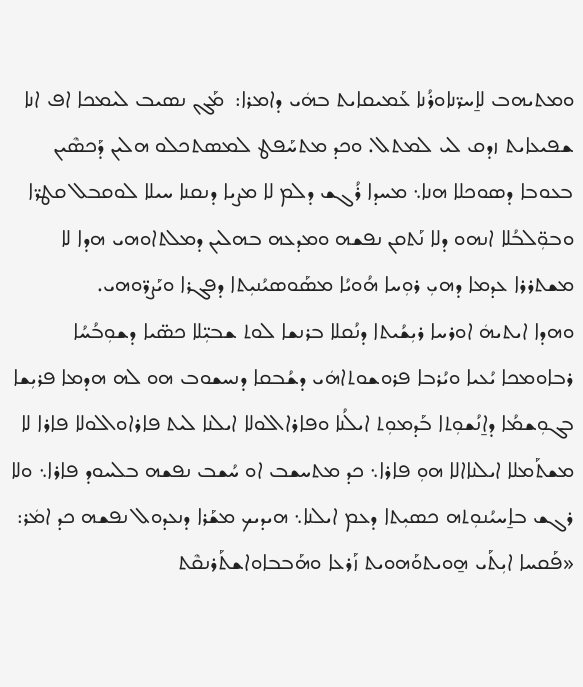ܘܡܬܝܗܒ ܠܐ̱ܚܪ̈ܢܐܘܪܳܢܐ ܥܰܡܝܩܐܝܬ ܒܗܿܝ ܕܐܡܪܐ:  ܡܰܓܢ ܢܣܝܒ ܠܝܡܟܐ ܐܦ ܐܢܐ ܫܦܝܥܐܝܬ ܙܕܩ ܠܝ ܠܡܬܠ. ܘܟܕ ܡܬܚܰܦܛ ܠܡܣܬܟܠܘ ܗܠܝܢ ܕܰܟܣܶܝܢ ܒܥܘܒܐ ܕܣܘܟܠܐ ܗܢܐ܆ ܡܚܕܐ ܪܳܓܫ ܕܠܡ ܠܐ ܡܨܝܐ ܕܢܩܢܐ ܚܝܠܐ ܠܘܩܒܠ ܩܛܪ̈ܐ ܘܒܘܼ̈ܠܒܳܠܐ ܐܢܗܘ ܕܠܐ ܢܰܬܩܢ ܢܦܫܗ ܘܡܕܥܗ ܒܗܠܝܢ ܕܡܠܬܐܘܗܝ ܗܕܐ ܠܐ ܡܫܬܪܪܐ ܥܕܡܐ ܕܗܝܼ ܪܘܼܚܐ ܗܳܘܝܳܐ ܡܣܰܘܣܝܳܢܝܼܬܐ ܕܦܓܪܐ ܘܝܰܨܪ̈ܘܗܝ.
ܘܗܕܐ ܐܝܬܝܗܿ ܐܘܪܚܐ ܪܝܼܫܳܝܬܐ ܕܢܳܩܠܐ ܒܪܢܫܐ ܠܘܬ ܫܒܝܼ̈ܠܐ ܟܣ̈ܝܐ ܕܫܘܼܒܳܚܳܐ ܪܒܐܘܡܟܐ ܝܳܥܝܐ ܘܝܳܪܒܐ ܦܪܘܫܘܬܐܗܿܝ ܕܫܳܒܩܐ ܕܢܚܫܘܒ ܗܘ ܠܗ ܗܕܡܐ ܦܪܝܼܫܐ ܒܓܘܼܫܡܳܐ ܕܐ̱ܢܳܫܘܼܬܐ ܒܰܕܡܘܼܬ ܐܝܠܳܢܐ ܘܦܐܪܐܐܠܘܠܐ ܐܝܠܢܐ ܠܝܬ ܦܐܪܐܘܐܠܘܠܐ ܦܐܪܐ ܠܐ ܡܫܬܰܡܠܐ ܐܝܠܢܐܐܠܐ ܗܘܼ ܦܐܪܐ܆ ܟܕ ܡܬܚܫܒ ܐܘ ܚܳܫܒ ܢܦܫܗ ܒܠܚܘܕ ܦܐܪܐ܆ ܘܠܐ ܪܓܫ ܒܐ̱ܚܝܳܢܘܼܬܗ ܟܣܝܼܬܐ ܕܥܡ ܐܝܠܢܐ܆ ܗܝܕܝܟ ܡܫܰܪܐ ܕܢܥܕܘܠ ܢܦܫܗ ܟܕ ܐܡܿܪ: «ܦܰܩܚܐ ܐܝܼܬܰܝ ܗ̱ܘܝܬܘܰܗܘܝܬ ܙܰܪܥܐ ܘܗܰܒܒܐܘܐܫܬܰܪܢܩܶܬ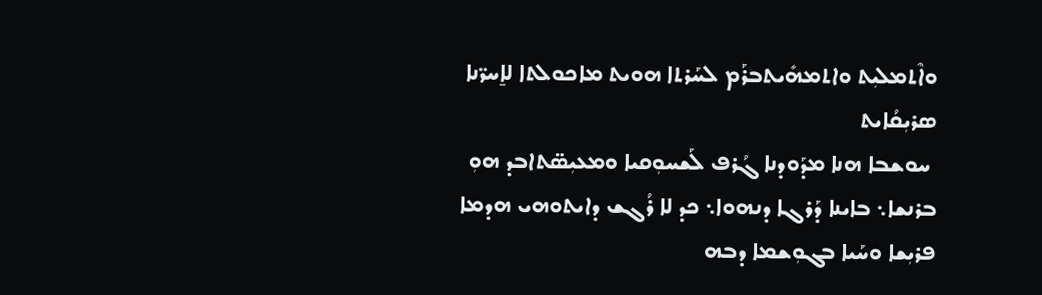ܘܐܶܬܡܠܝܼܬ ܘܐܬܡܗܺܝܬܒܪܰܡ ܠܚܰܪܬܐ ܗܘܝܬ ܡܐܟܘܠܬܐ ܠܐ̱ܚܪ̈ܢܐ ܣܪܝܼܩܳܐܝܬ
 ܚܘܫܒܐ ܗܢܐ ܡܕܰܘܕܢܐ ܓܳܪܦ ܠܰܫܚܘܼܩܝܐ ܘܡܥܝܼܣ̈ܬܐܒܕ ܗܘܼ ܒܪܢܫܐ܆ ܒܐܝܢܐ ܕܰܪܓܐ ܕܢܗܘܐ܆ ܟܕ ܠܐ ܪܳܓܫ ܕܐܝܬܘܗܝ ܗܕܡܐ ܦܪܝܼܫܐ ܘܚܰܝܐ ܒܓܘܼܫܡܐ ܕܒܗ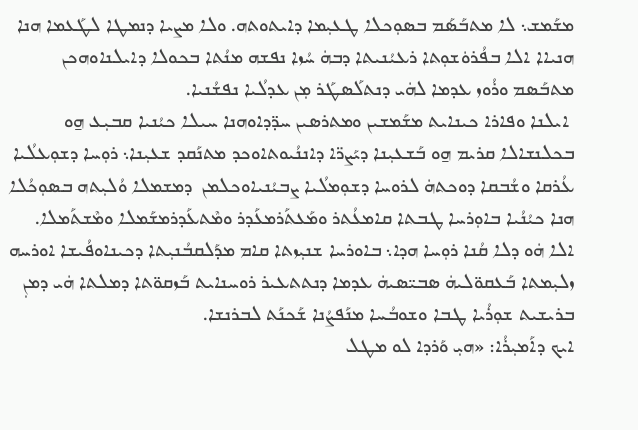ܡܫܰܡܫ܆ ܠܐ ܡܬܒܰܣܰܡ ܒܣܘܼܟܠܐ ܛܥܝܼܡܐ ܕܐܝܬܘܬܗ. ܘܠܐ ܡܨܝܐ ܕܢܡܛܐ ܠܛܰܥܡܐ ܗܢܐ ܗܢܝܐܐ ܐܠܐ ܒܦܳܪܘܿܫܘܼܬܐ ܪܥܝܳܢܝܬܐ ܕܒܗܿ ܚܳܙܐ ܢܦܫܗ ܡܢܳܬܐ ܒܟܘܠܐ ܕܐܝܠܢܐܘܗܟܢ ܡܬܒܰܣܡ ܘܪܳܘܙ ܥܕܡܐ ܠܗܿܝ ܕܢܬܠܰܣܛܰܪ ܡܼܢ ܥܕܠܳܝܐ ܢܦܫܳܢܝܐ.
 ܐܝܠܢܐ ܘܦܐܪܐ ܟܝܢܐܝܬ ܡܫܰܡܫܝܢ ܘܡܬܪܣܝܢ ܚܕ̈ܕܐܘܗܢܐ ܚܝܠܐ ܟܝܳܢܝܐ ܩܒܝܼܥ ܗ̱ܘ ܒܟܠܢܫܐܠܐ ܩܪܝܡ ܗ̱ܘ ܒܰܫܥܝܼܢܐ ܕܝܰܨܪ̈ܐ ܕܐܢܢܳܝܘܬܐܘܟܕ ܡܬܢܰܩܕ ܫܥܝܼܢܐ܆ ܪܘܼܚܐ ܕܫܘܼܥܠܳܝܐ ܥܳܪܩܐ ܘܫܳܒܩܐ ܕܘܟܬܗܿ ܠܪܘܚܐ ܕܫܘܼܡܠܳܝܐ ܨܒܝܳܢܝܐܘܟܠܡܢ  ܕܡܫܡܠܐ ܘܳܠܝܼܬܗ ܒܣܘܼܟܳܠܐ ܗܢܐ ܟܝܳܢܳܝܐ ܒܐܘܼܪܚܐ ܛܒܬܐ ܩܐܡܥܳܬܪ ܘܡܰܥܬܰܪܡܥܰܕܪ ܘܡܶܬܥܰܕܪܡܫܰܡܠܐ ܘܡܶܫܬܰܡܠܐ. ܐܠܐ ܗܿܘ ܕܠܐ ܩܳܢܐ ܪܘܼܚܐ ܗܕܐ܆ ܒܐܘܪܚܐ ܫܢܝܼܙܬܐ ܩܐܡ ܡܕܰܠܩܒܳܢܝܼܬܐ ܕܟܝܢܐܘܦܳܝܫܐ ܐܘܪܚܗ ܙܠܝܼܡܬܐ ܒܰܥܩܘ̈ܠܝܗܿ ܣܒܝ̈ܣܝܗܿ ܥܕܡܐ ܕܢܬܬܥܝܪ ܪܘܚܢܐܝܬ ܒܰܙܩܘ̈ܬܐ ܕܡܠܬܐ ܗܿܝ ܕܡܢܼ ܒܪܝܫܝܬ ܫܘܼܪܳܝܐ ܛܒܐ ܘܫܘܒܳܚܐ ܡܢܰܦܨܳܢܐ ܫܰܟܢܰܬ ܠܒܪܢܫܐ.
ܐܝܟ ܕܐܰܡܝܼܪܳܐ: «ܗܝܼ ܘܰܪܕܐ ܠܘ ܡܛܠ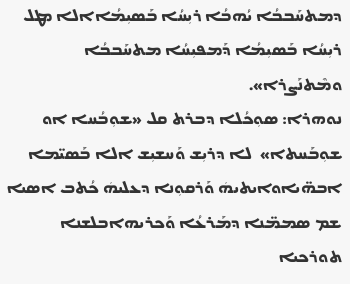ܕܡܬܚܰܒܒܳܐ ܝܳܗܒܳܐ ܪܝܼܚܳܐ ܒܰܣܝܼܡܳܐܐܠܐ ܡܛܠ ܪܝܼܚܳܐ ܒܰܣܝܼܡܳܐ ܕܰܡܦܝܼܚܳܐ ܡܬܚܰܒܒܳܐ ܘܡܶܬܢܰܨܪܐ».
ܢܘܗܪܐ: ܣܘܼܟܳܠܐ ܕܒܪܬ ܩܠ «ܫܘܼܒܳܚܐ ܐܘ ܫܘܼܒܰܚܬܐ»  ܠܐ ܕܪܝܼܫ ܘܰܚܫܝܼܫ ܐܠܐ ܒܰܣܝ̈ܡܐ ܐܒܗ̈ܝܐܘܐܝܬܝܗܿ ܘܰܪܩܘܼܢܐ ܕܥܠܝܗܿ ܟܳܬܒ ܐܣܝܐ ܫܡ ܣܡܡ̈ܢܐ ܕܡܰܪܥܳܐ ܘܰܟܪܝܗܐܒܠܫܢܐ ܬܘܪܟܝܐ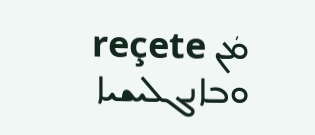ܡܿܢ reçete ܘܒܐܢܓܠܝܫܝܐ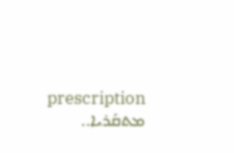prescription ܡܬܩܰܪܝܐ..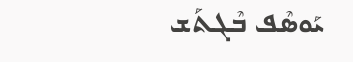ܝܰܘܣܶܦ ܒܶܓܬܰܫ